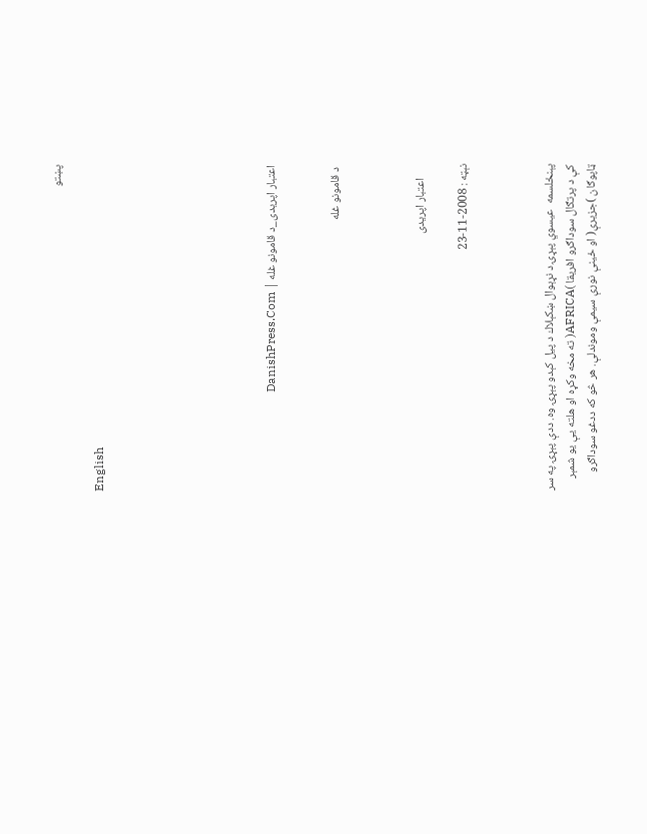پښتو

English







اعتبار اپريدى_د قامونو غله | DanishPress.Com


 د قامونو غله



     اعتبار اپريدى

نېټه : 2008-11-23



پېنځلسمه  عيسوي پېړۍ د نړېوال ښكېلاك د پيل كېدو پېړۍ وه. ددې پېړۍ په سر كې د پرتګال سوداګرو افريقا )AFRICA( ته مخه وكړه او هلته يې يو شمېر ټاپوګان )جزيرې( او ځينې نورې سيمې وموندلې. هر څو كه ددغو سوداګرو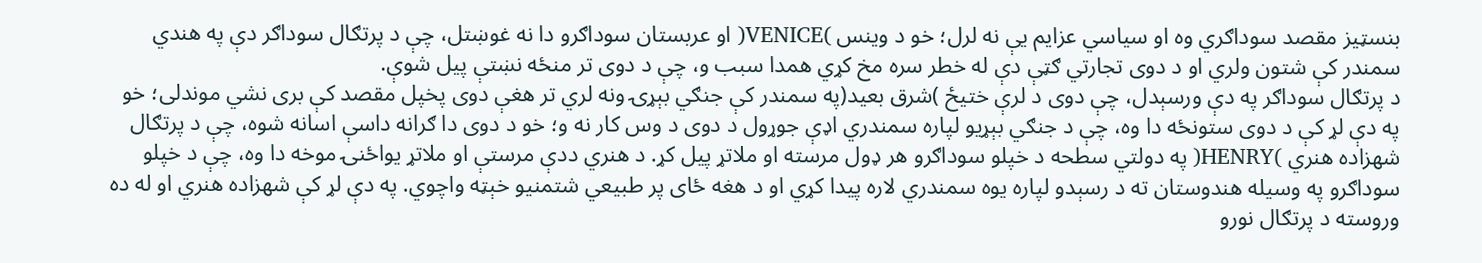بنسټيز مقصد سوداګري وه او سياسي عزايم يې نه لرل؛ خو د وينس )VENICE( او عربستان سوداګرو دا نه غوښتل، چې د پرتګال سوداګر دې په هندي سمندر كې شتون ولري او د دوى تجارتي ګټې دې له خطر سره مخ كړي همدا سبب و، چې د دوى تر منځه نښتې پيل شوې.
د پرتګال سوداګر په دې ورسېدل، چې دوى د لرې ختيځ )شرق بعيد(په سمندر كې جنګي بېړۍ ونه لري تر هغې دوى پخپل مقصد كې برى نشي موندلى؛ خو په دې لړ كې د دوى ستونځه دا وه، چې د جنګي بېړيو لپاره سمندري اډې جوړول د دوى د وس كار نه و؛ خو د دوى دا ګرانه داسې اسانه شوه، چې د پرتګال شهزاده هنري )HENRY( په دولتي سطحه د خپلو سوداګرو هر ډول مرسته او ملاتړ پيل كړ. د هنري ددې مرستې او ملاتړ يواځنۍ موخه دا وه، چې د خپلو سوداګرو په وسيله هندوستان ته د رسېدو لپاره يوه سمندري لاره پيدا كړي او د هغه ځاى پر طبيعي شتمنيو خېټه واچوي. په دې لړ كې شهزاده هنري او له ده وروسته د پرتګال نورو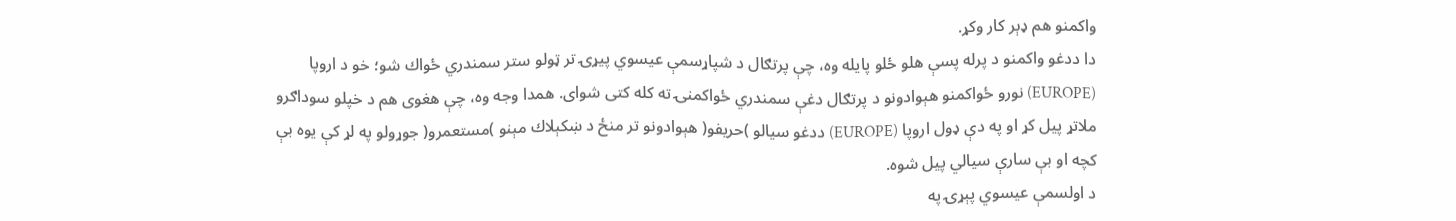واكمنو هم ډېر كار وكړ.
دا ددغو واكمنو د پرله پسې هلو ځلو پايله وه، چې پرتګال د شپاړسمې عيسوي پيړۍ تر ټولو ستر سمندري ځواك شو؛ خو د اروپا (EUROPE) نورو ځواكمنو هېوادونو د پرتګال دغې سمندري ځواكمنۍ ته كله كتى شواى. همدا وجه وه، چې هغوى هم د خپلو سوداګرو ملاتړ پيل كړ او په دې ډول اروپا (EUROPE) ددغو سيالو )حريفو( هېوادونو تر منځ د ښكېلاك مېنو )مستعمرو( جوړولو په لړ كې يوه بې كچه او بې سارې سيالي پيل شوه.
د اولسمې عيسوي پېړۍ په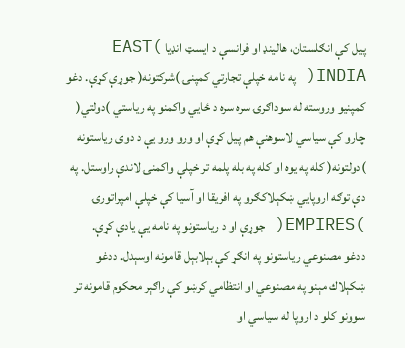پيل كې انګلستان، هالينډ او فرانسې د ايسټ انډيا )EAST INDIA( په نامه خپلې تجارتي كمپنۍ )شركتونه( جوړې كړې. دغو كمپنيو وروسته له سوداګرۍ سره سره د ځايي واكمنو په رياستي )دولتي( چارو كې سياسي لاسوهنې هم پيل كړې او ورو ورو يې د دوى رياستونه )دولتونه( كله په يوه او كله په بله پلمه تر خپلې واكمنۍ لاندې راوستل. په دې توګه اروپايي ښكېلاكګرو په افريقا او آسيا كې خپلې امپراتورۍ )EMPIRES( جوړې او د رياستونو په نامه يې يادې کړې.
ددغو مصنوعي رياستونو په انګړ كې بېلابېل قامونه اوسېدل. ددغو ښكېلاك مېنو په مصنوعي او انتظامي كرښو كې راګېر محكوم قامونه تر سوونو كلو د اروپا له سياسي او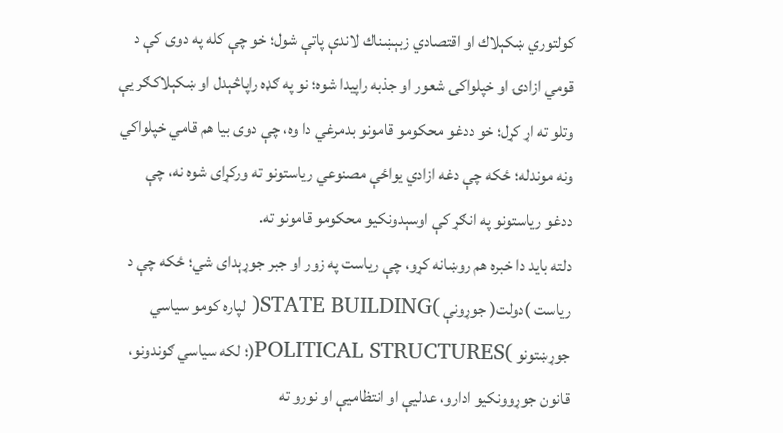کولتوري ښكېلاك او اقتصادي زبېښناك لاندې پاتې شول؛ خو چې كله په دوى كې د قومي ازادۍ او خپلواكۍ شعور او جذبه راپيدا شوه؛ نو په ګډه راپاڅېدل او ښكېلاكګر يې وتلو ته اړ کړل؛ خو ددغو محكومو قامونو بدمرغي دا وه، چې دوى بيا هم قامي خپلواکي ونه موندله؛ ځكه چې دغه ازادي يواځې مصنوعي رياستونو ته وركړاى شوه نه، چې ددغو رياستونو په انګړ كې اوسېدونكيو محكومو قامونو ته.
دلته بايد دا خبره هم روښانه كړو، چې رياست په زور او جبر جوړېداى شي؛ ځكه چې د رياست )دولت( جوړونې )STATE BUILDING( لپاره كومو سياسي جوړښتونو )POLITICAL STRUCTURES(؛ لكه سياسي ګوندونو، قانون جوړوونکيو ادارو، عدليې او انتظاميې او نورو ته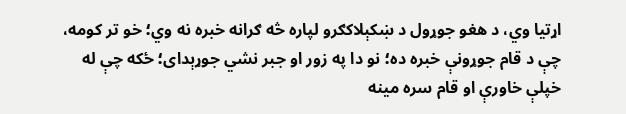اړتيا وي، د هغو جوړول د ښكېلاكګرو لپاره څه ګرانه خبره نه وي؛ خو تر كومه، چې د قام جوړونې خبره ده؛ نو دا په زور او جبر نشي جوړېداى؛ ځكه چې له خپلې خاورې او قام سره مينه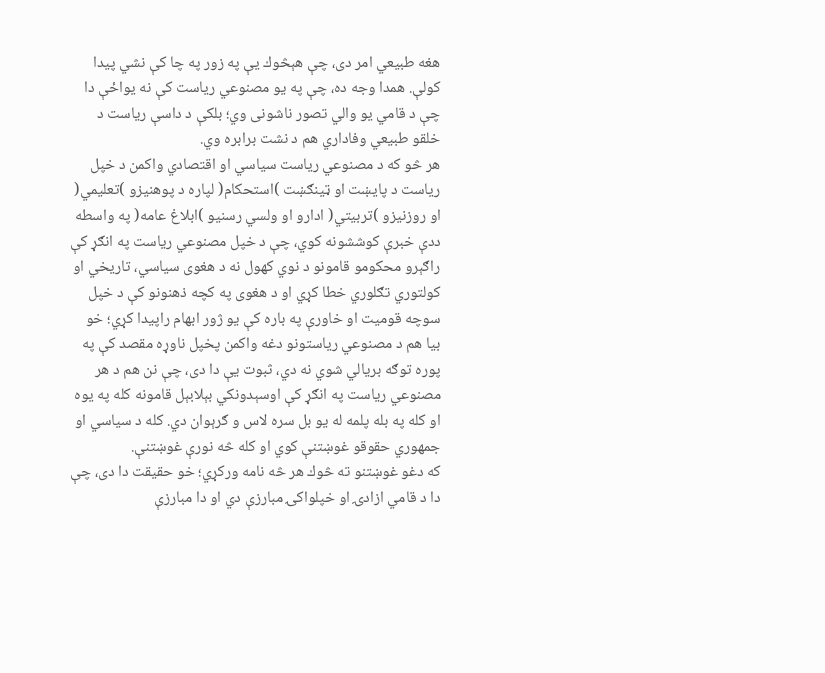هغه طبيعي امر دى، چې هېڅوك يې په زور په چا كې نشي پيدا كولې. همدا وجه ده، چې په يو مصنوعي رياست كې نه يواځې دا چې د قامي يو والي تصور ناشونى وي؛ بلكې د داسې رياست د خلقو طبيعي وفاداري هم د نشت برابره وي.
هر څو كه د مصنوعي رياست سياسي او اقتصادي واكمن د خپل رياست د پايښت او ټينګښت )استحكام( لپاره د پوهنيزو )تعليمي( او روزنيزو )تربيتي( ادارو او ولسي رسنيو )ابلاغ عامه( په واسطه ددې خبرې كوششونه كوي، چې د خپل مصنوعي رياست په انګړ كې راګېرو محكومو قامونو د نوي كهول نه د هغوى سياسي، تاريخي او کولتوري تګلوري خطا كړي او د هغوى په كچه ذهنونو كې د خپل سوچه قوميت او خاورې په باره كې يو ژور ابهام راپيدا كړي؛ خو بيا هم د مصنوعي رياستونو دغه واكمن پخپل ناوړه مقصد كې په پوره توګه بريالي شوي نه دي، ثبوت يې دا دى، چې نن هم د هر مصنوعي رياست په انګړ كې اوسېدونكي بېلابېل قامونه كله په يوه او كله په بله پلمه له يو بل سره لاس و ګرېوان دي. كله د سياسي او جمهوري حقوقو غوښتنې كوي او كله څه نورې غوښتنې.
كه دغو غوښتنو ته څوك هر څه نامه وركړي؛ خو حقيقت دا دى، چې دا د قامي ازادۍ او خپلواكۍ مبارزې دي او دا مبارزې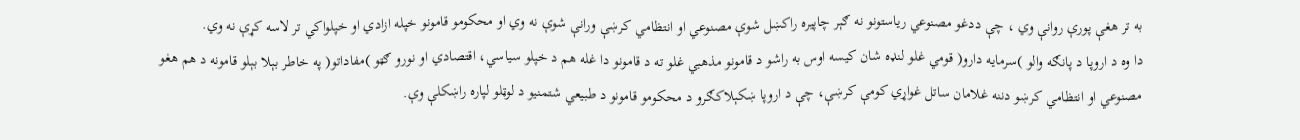به تر هغې پورې روانې وي ، چې ددغو مصنوعي رياستونو نه ګېر چاپيره راكښل شوې مصنوعي او انتظامي كرښې ورانې شوې نه وي او محكومو قامونو خپله ازادي او خپلواكي تر لاسه كړې نه وي.
دا وه د اروپا د پانګه والو )سرمايه دارو( قومي غلو لنډه شان كيسه اوس به راشو د قامونو مذهبي غلو ته د قامونو دا غله هم د خپلو سياسي، اقتصادي او نورو ګټو )مفاداتو( په خاطر بېلا بېلو قامونه د هم هغو مصنوعي او انتظامي كرښو دننه غلامان ساتل غواړي كومې كرښې، چې د اروپا ښكېلاكګرو د محكومو قامونو د طبيعي شتمنيو د لوټلو لپاره راښكلې وې.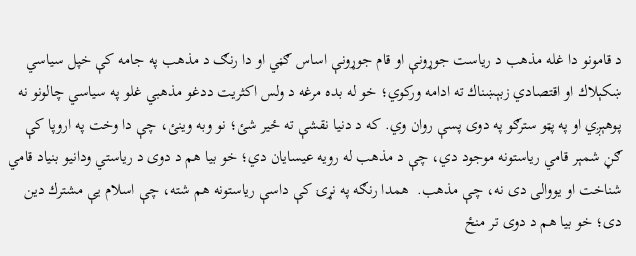د قامونو دا غله مذهب د رياست جوړونې او قام جوړونې اساس ګڼي او دا رنګ د مذهب په جامه كې خپل سياسي ښكېلاك او اقتصادي زبېښناك ته ادامه وركوي؛ خو له بده مرغه د ولس اكثريت ددغو مذهبي غلو په سياسي چالونو نه پوهېږي او په پټو سترګو په دوى پسې روان وي. كه د دنيا نقشې ته ځير شئ؛ نو وبه وينئ، چې دا وخت په اروپا كې ګڼ شمېر قامي رياستونه موجود دي، چې د مذهب له رويه عيسايان دي؛ خو بيا هم د دوى د رياستي ودانيو بنياد قامي شناخت او يووالى دى نه، چې مذهب.  همدا رنګه په نړۍ كې داسې رياستونه هم شته، چې اسلام يې مشترك دين دى؛ خو بيا هم د دوى تر منځ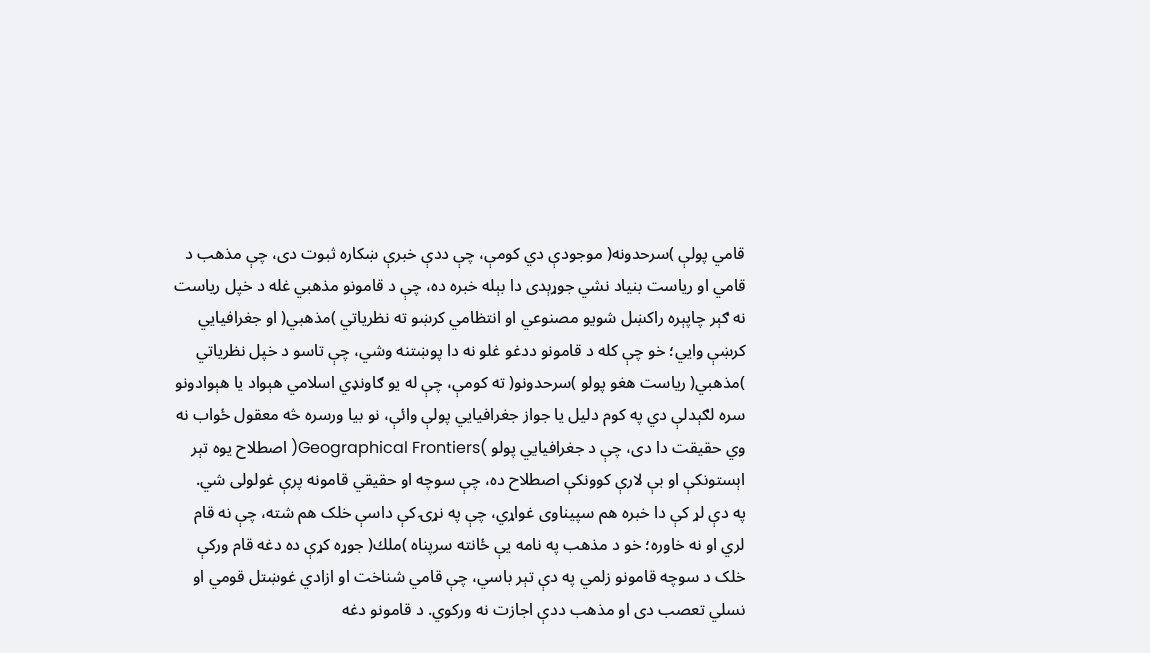قامي پولې )سرحدونه( موجودې دي كومې، چې ددې خبرې ښكاره ثبوت دى، چې مذهب د قامي او رياست بنياد نشي جوړېدى دا بېله خبره ده، چې د قامونو مذهبي غله د خپل رياست نه ګېر چاپېره راكښل شويو مصنوعي او انتظامي كرښو ته نظرياتي )مذهبي( او جغرافيايي كرښې وايي؛ خو چې كله د قامونو ددغو غلو نه دا پوښتنه وشي، چې تاسو د خپل نظرياتي )مذهبي( رياست هغو پولو )سرحدونو( ته كومې، چې له يو ګاونډي اسلامي هېواد يا هېوادونو سره لګېدلې دي په كوم دليل يا جواز جغرافيايي پولې وائې، نو بيا ورسره څه معقول ځواب نه وي حقيقت دا دى، چې د جغرافيايي پولو )Geographical Frontiers( اصطلاح يوه تېر اېستونكې او بې لارې كوونكې اصطلاح ده، چې سوچه او حقيقي قامونه پرې غولولى شي.
په دې لړ كې دا خبره هم سپيناوى غواړي، چې په نړۍ كې داسې خلک هم شته، چې نه قام لري او نه خاوره؛ خو د مذهب په نامه يې ځانته سرپناه )ملك( جوړه كړې ده دغه قام وركې خلک د سوچه قامونو زلمي په دې تېر باسي، چې قامي شناخت او ازادي غوښتل قومي او نسلي تعصب دى او مذهب ددې اجازت نه وركوي. د قامونو دغه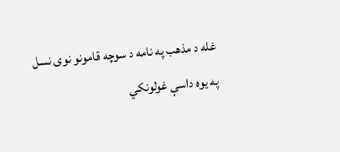غله د مذهب په نامه د سوچه قامونو نوى نسل په يوه داسې غولونكي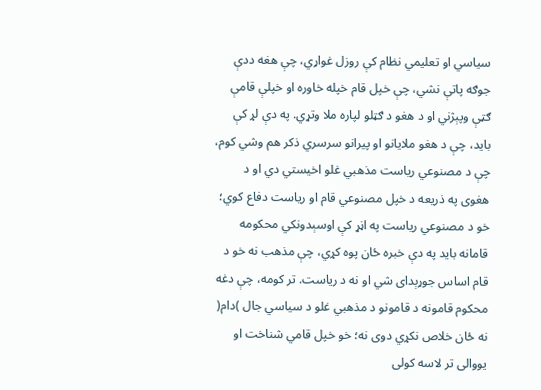سياسي او تعليمي نظام كې روزل غواړي، چې هغه ددې جوګه پاتې نشي، چې خپل قام خپله خاوره او خپلې قامې ګټې وپېژني او د هغو د ګټلو لپاره ملا وتړي. په دې لړ كې بايد، چې د هغو ملايانو او پيرانو سرسري ذكر هم وشي كوم، چې د مصنوعي رياست مذهبي غلو اخيستي دي او د هغوى په ذريعه د خپل مصنوعي قام او رياست دفاع كوي؛ خو د مصنوعي رياست په اڼړ كې اوسېدونكي محكومه قامانه بايد په دې خبره ځان پوه كړي، چې مذهب نه خو د قام اساس جوړېداى شي او نه د رياست. تر كومه، چې دغه محكوم قامونه د قامونو د مذهبي غلو د سياسي جال )دام( نه ځان خلاص نكړي دوى نه؛ خو خپل قامي شناخت او يووالى تر لاسه كولى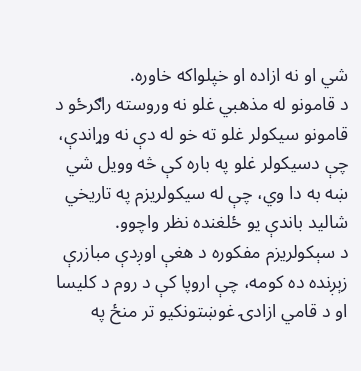شي او نه ازاده او خپلواكه خاوره.
د قامونو له مذهبي غلو نه وروسته راګرځو د قامونو سيکولر غلو ته خو له دې نه وړاندې، چې دسيکولر غلو په باره کې څه وويل شي ښه به دا وي، چې له سيکولريزم په تاريخي شاليد باندې يو ځلغنده نظر واچوو.
د سېکولريزم مفکوره د هغې اوږدې مبازرې زېږنده ده کومه، چې اروپا کې د روم د کليسا او د قامي ازادۍ غوښتونکيو تر منځ په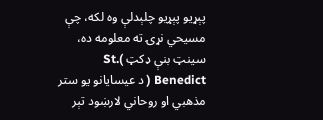پېړيو پېړيو چلېدلې وه لکه، چې مسيحي نړۍ ته معلومه ده، سينټ بنې ډکټ )St. Benedict ( د عيسايانو يو ستر مذهبي او روحاني لارښود تېر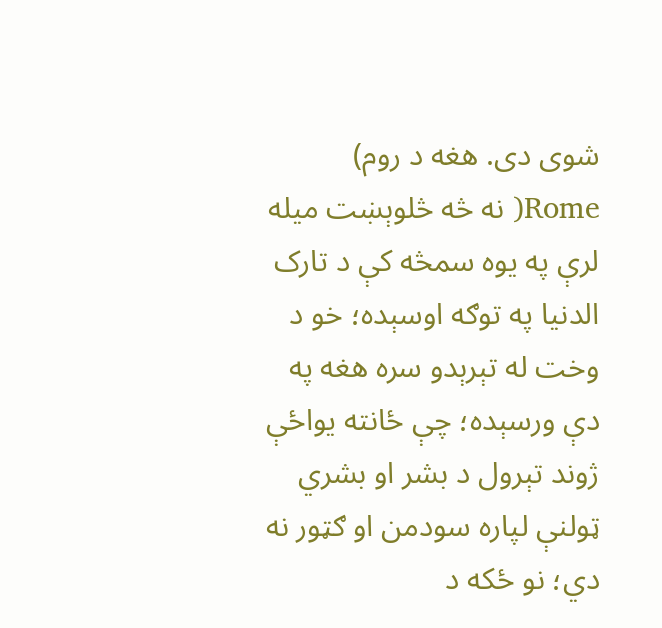شوى دى. هغه د روم) Rome( نه څه څلوېښت ميله لرې په يوه سمڅه کې د تارک الدنيا په توګه اوسېده؛ خو د وخت له تېرېدو سره هغه په دې ورسېده؛ چې ځانته يواځې ژوند تېرول د بشر او بشري ټولنې لپاره سودمن او ګټور نه دي؛ نو ځکه د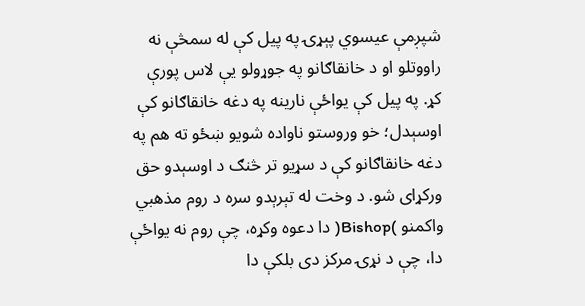شپږمې عيسوي پېړۍ په پيل کې له سمڅې نه راووتلو او د خانقاګانو په جوړولو يې لاس پورې کړ. په پيل کې يواځې نارينه په دغه خانقاګانو کې اوسېدل؛ خو وروستو ناواده شويو ښځو ته هم په دغه خانقاګانو کې د سړيو تر څنګ د اوسېدو حق ورکړاى شو. د وخت له تېرېدو سره د روم مذهبي واکمنو )Bishop( دا دعوه وکړه، چې روم نه يواځې دا، چې د نړۍ مرکز دى بلکې دا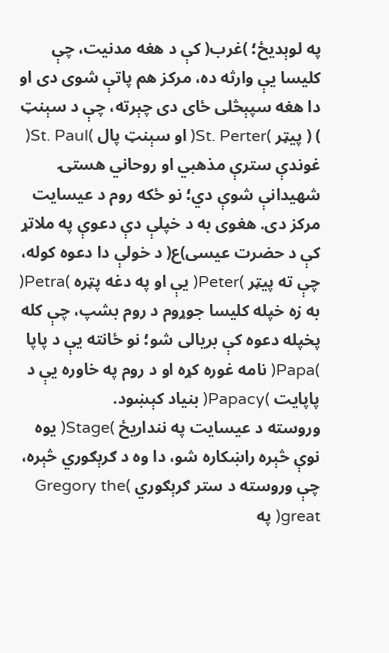په لوېديځ؛ )غرب( کې د هغه مدنيت، چې کليسا يې وارثه ده، مرکز هم پاتې شوى دى او دا هغه سپېڅلى ځاى دى چېرته، چې د سېنټ ) ( پيټر )St. Perter( او سېنټ پال )St. Paul( غوندې سترې مذهبي او روحاني هستۍ شهيدانې شوې دي؛ نو ځکه روم د عيسايت مرکز دى. هغوى به د خپلې دې دعوې په ملاتړ کې د حضرت عيسى)ع( د خولې دا دعوه کوله، چې ته پيټر )Peter( يې او په دغه پټره )Petra( به زه خپله کليسا جوړوم د روم بشپ، چې کله پخپله دعوه کې بريالى شو؛ نو ځانته يې د پاپا )Papa( نامه غوره کړه او د روم په خاوره يې د پاپايت )Papacy( بنياد کېښود.
وروسته د عيسايت په ننداريځ )Stage( يوه نوې څېره راښکاره شو، دا وه د ګرېګوري څېره، چې وروسته د ستر ګرېګوري )Gregory the great( په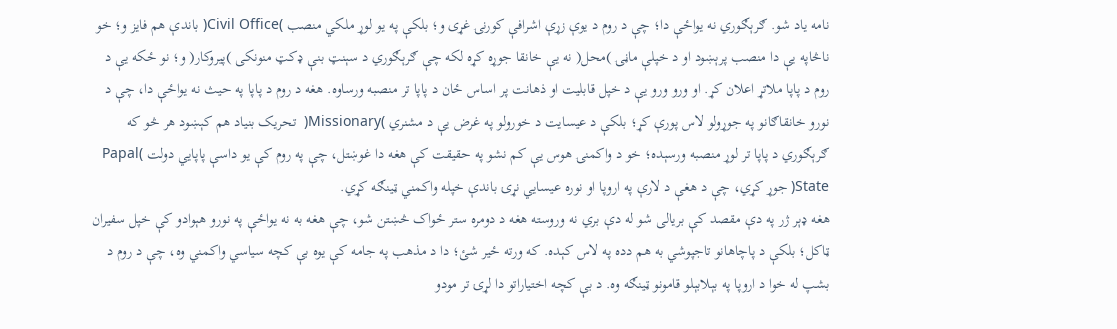نامه ياد شو. ګرېګوري نه يواځې دا؛ چې د روم د يوې زړې اشرافې کورنۍ غړى و؛ بلکې په يو لوړ ملکي منصب )Civil Office( باندې هم فايز و؛ خو ناڅاپه يې دا منصب پرېښود او د خپلې ماڼۍ )محل( نه يې خانقا جوړه کړه لكه چې ګرېګوري د سېنټ بنې ډکټ منونکى )پيروکار( و؛ نو ځکه يې د روم د پاپا ملاتړ اعلان کړ. او ورو ورو يې د خپل قابليت او ذهانت پر اساس ځان د پاپا تر منصبه ورساوه. هغه د روم د پاپا په حيث نه يواځې دا، چې د نورو خانقاګانو په جوړولو لاس پورې کړ؛ بلکې د عيسايت د خورولو په غرض يې د مشنري )Missionary(  تحريک بنياد هم کېښود هر څو که ګرېګوري د پاپا تر لوړ منصبه ورسېده؛ خو د واکمنۍ هوس يې کم نشو په حقيقت کې هغه دا غوښتل، چې په روم کې يو داسې پاپايي دولت )Papal State( جوړ کړي، چې د هغې د لارې په اروپا او نوره عيسايي نړۍ باندې خپله واکمني ټينګه کړي.
هغه ډېر ژر په دې مقصد کې بريالى شو له دې بري نه وروسته هغه د دومره ستر ځواک څښتن شو، چې هغه به نه يواځې په نورو هېوادو کې خپل سفيران ټاکل؛ بلكې د پاچاهانو تاجپوشي به هم دده په لاس کېده. که ورته ځير شئ؛ دا د مذهب په جامه کې يوه بې کچه سياسي واکمني وه، چې د روم د بشپ له خوا د اروپا په بېلابېلو قامونو ټينګه وه. د بې کچه اختياراتو دا لړۍ تر مودو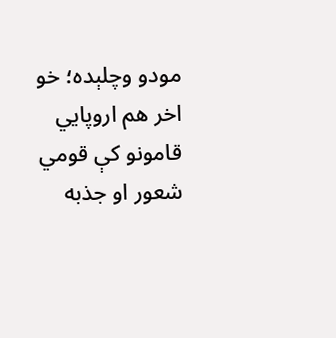مودو وچلېده؛ خو اخر هم اروپايي قامونو کې قومي شعور او جذبه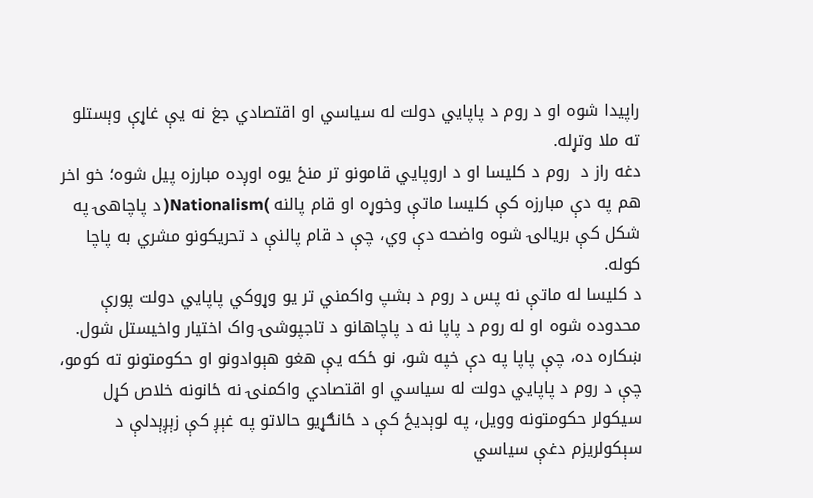راپيدا شوه او د روم د پاپايي دولت له سياسي او اقتصادي جغ نه يې غاړې وېستلو ته ملا وتړله.
دغه راز د  روم د کليسا او د اروپايي قامونو تر منځ يوه اوږده مبارزه پيل شوه؛ خو اخر هم په دې مبارزه کې کليسا ماتې وخوړه او قام پالنه )Nationalism( د پاچاهۍ په شکل کې بريالۍ شوه واضحه دې وي، چې د قام پالنې د تحريکونو مشري به پاچا کوله.
د کليسا له ماتې نه پس د روم د بشپ واکمني تر يو وړوکي پاپايي دولت پورې محدوده شوه او له روم د پاپا نه د پاچاهانو د تاجپوشۍ واک اختيار واخيستل شول.
ښکاره ده، چې پاپا په دې خپه شو، نو ځکه يې هغو هېوادونو او حکومتونو ته کومو، چې د روم د پاپايي دولت له سياسي او اقتصادي واکمنۍ نه ځانونه خلاص کړل سيکولر حکومتونه وويل، په لوېديځ کې د ځانګړيو حالاتو په غېږ کې زېږېدلې د سېکولريزم دغې سياسي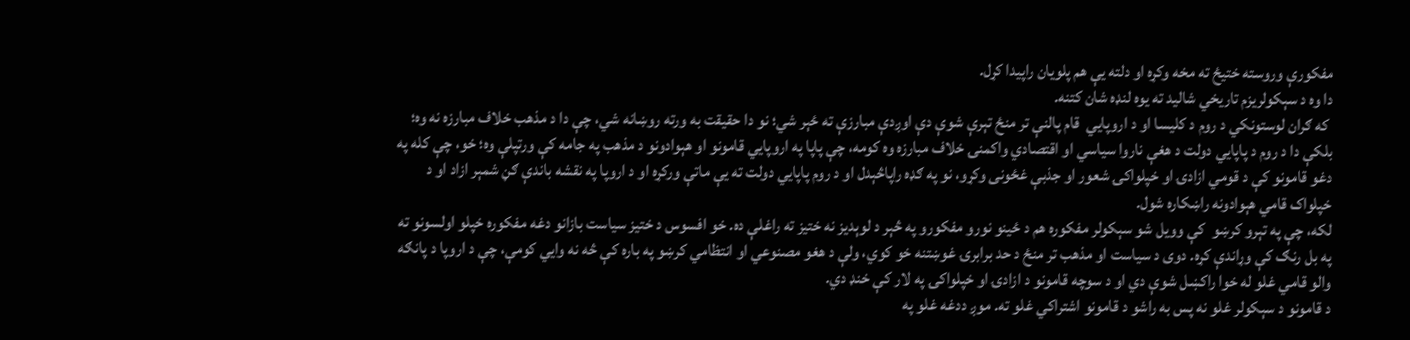مفکورې وروسته ختيځ ته مخه وکړه او دلته يې هم پلويان راپيدا کړل.
دا وه د سېکولريزم تاريخي شاليد ته يوه لنډه شان کتنه.
 که ګران لوستونکي د روم د کليسا او د اروپايي  قام پالنې تر منځ تېرې شوې دې اوږدې مبارزې ته ځېر شي؛ نو دا حقيقت به ورته روښانه شي، چې دا د مذهب خلاف مبارزه نه وه؛ بلکې دا د روم د پاپايي دولت د هغې ناروا سياسي او اقتصادي واکمنۍ خلاف مبارزه وه کومه، چې پاپا په اروپايي قامونو او هېوادونو د مذهب په جامه کې ورتپلې وه؛ خو، چې کله په دغو قامونو کې د قومي ازادۍ او خپلواکۍ شعور او جذبې غځونى وکړو، نو په ګډه راپاڅېدل او د روم پاپايي دولت ته يې ماتې ورکړه او د اروپا په نقشه باندې ګڼ شمېر ازاد او د خپلواک قامي هېوادونه راښکاره شول.
لکه، چې په تېرو کرښو  کې وويل شو سېکولر مفکوره هم د ځينو نورو مفکورو په څېر د لوېديز نه ختيز ته راغلې ده. خو افسوس د ختيز سياست بازانو دغه مفکوره خپلو اولسونو ته په بل رنګ کې وړاندې کړه. دوى د سياست او مذهب تر منځ د حد برابرۍ غوښتنه خو کوي، ولې د هغو مصنوعي او انتظامي کرښو په باره کې څه نه وايي کومې، چې د اروپا د پانګه والو قامي غلو له خوا راکښل شوې دي او د سوچه قامونو د ازادۍ او خپلواکۍ په لار کې خنډ دي.
د قامونو د سېکولر غلو نه پس به راشو د قامونو اشتراکي غلو ته. موږ ددغه غلو په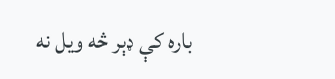باره کې ډېر څه ويل نه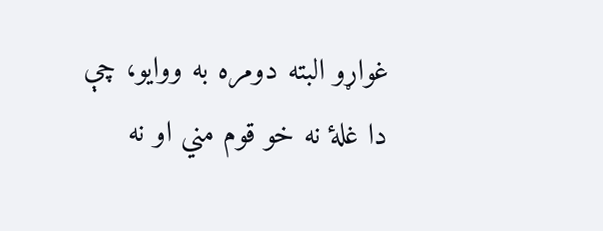غواړو البته دومره به ووايو، چې دا غلۀ نه خو قوم مني او نه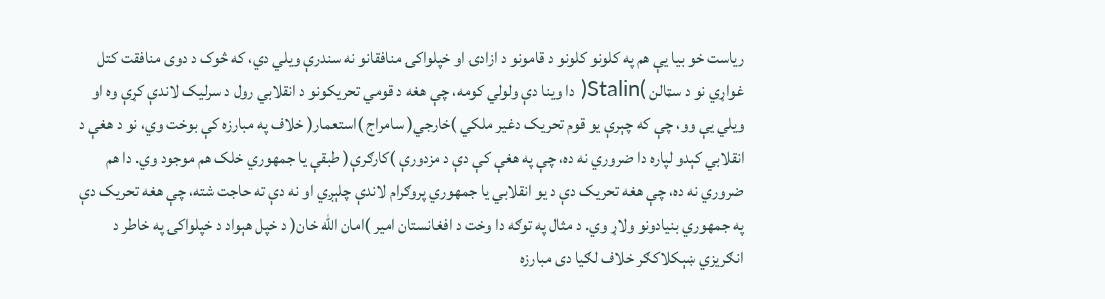رياست خو بيا يې هم په کلونو کلونو د قامونو د ازادۍ او خپلواکۍ منافقانو نه سندرې ويلي دي، که څوک د دوى منافقت كتل غواړي نو د سټالن )Stalin( دا وينا دې ولولي کومه، چې هغه د قومي تحريکونو د انقلابي رول د سرليک لاندې کړې وه او ويلي يې وو، چې که چېرې يو قوم تحريک دغير ملکي )خارجي( سامراج )استعمار( خلاف په مبارزه کې بوخت وي، نو د هغې د انقلابي کېدو لپاره دا ضروري نه ده، چې په هغې کې دې د مزدورې )کارګرې( طبقې يا جمهوري خلک هم موجود وي. دا هم ضروري نه ده، چې هغه تحريک دې د يو انقلابي يا جمهوري پروګرام لاندې چلېږي او نه دې ته حاجت شته، چې هغه تحريک دې په جمهوري بنيادونو ولاړ وي. د مثال په توګه دا وخت د افغانستان امير )امان الله خان( د خپل هېواد د خپلواکۍ په خاطر د انګريزي ښېکلاکګر خلاف لګيا دى مبارزه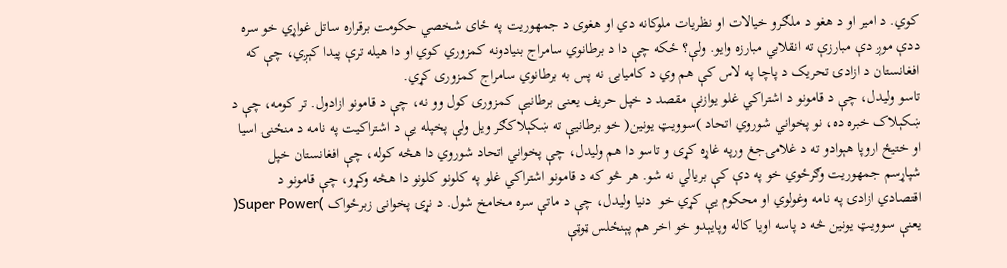کوي. د امير او د هغو د ملګرو خيالات او نظريات ملوکانه دي او هغوى د جمهوريت په ځاى شخصي حکومت برقراره ساتل غواړي خو سره ددې موږ دې مبارزې ته انقلابي مبارزه وايو. ولې؟ ځکه چې دا د برطانوي سامراج بنيادونه کمزوري کوي او دا هيله ترې پيدا کېږي، چې که افغانستان د ازادۍ تحريک د پاچا په لاس کې هم وي د کاميابۍ نه پس به برطانوي سامراج کمزورى کړي.
تاسو وليدل، چې د قامونو د اشتراکي غلو يوازنې مقصد د خپل حريف يعنى برطانيې کمزورى کول وو نه، چې د قامونو ازادول. تر کومه، چې د ښکېلاک خبره ده، نو پخواني شوروي اتحاد )سوويټ يونين( خو برطانيې ته ښکېلاکګر ويل ولې پخپله يې د اشتراکيت په نامه د منځنۍ اسيا او ختيځ اروپا هېوادو ته د غلامۍجغ ورپه غاړه کړى و تاسو دا هم وليدل، چې پخواني اتحاد شوروي دا هڅه کوله، چې افغانستان خپل شپاړسم جمهوريت وګرځوي خو په دې کې بريالي نه شو. هر څو که د قامونو اشتراکي غلو په کلونو کلونو دا هڅه وکړو، چې قامونو د اقتصادي ازادۍ په نامه وغولوي او محکوم يې کړي خو  دنيا وليدل، چې د ماتې سره مخامخ شول. د نړۍ پخوانى زبرځواک )Super Power( يعنې سوويټ يونين څه د پاسه اويا کاله وپايېدو خو اخر هم پېنځلس ټوټې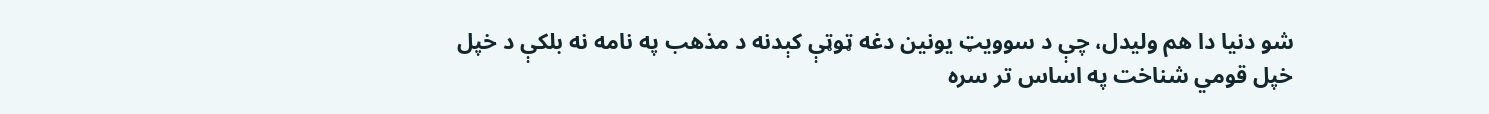شو دنيا دا هم وليدل، چې د سوويټ يونين دغه ټوټې کېدنه د مذهب په نامه نه بلکې د خپل خپل قومي شناخت په اساس تر سره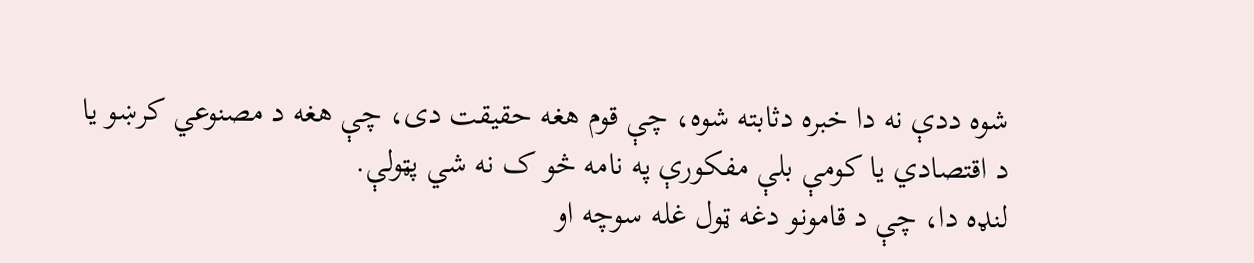شوه ددې نه دا خبره دثابته شوه، چې قوم هغه حقيقت دى، چې هغه د مصنوعي کرښو يا د اقتصادي يا کومې بلې مفکورې په نامه څو ک نه شي پټولې.
لنډه دا، چې د قامونو دغه ټول غله سوچه او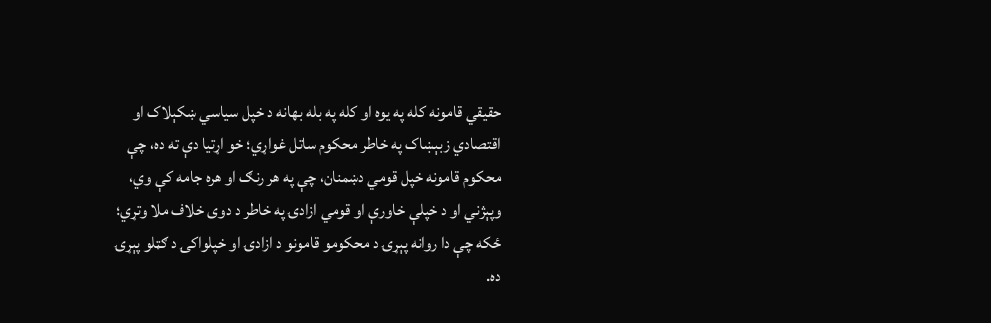حقيقي قامونه کله په يوه او کله په بله بهانه د خپل سياسي ښکېلاک او اقتصادي زبېښاک په خاطر محکوم ساتل غواړي؛ خو اړتيا دې ته ده، چې محکوم قامونه خپل قومي دښمنان، چې په هر رنګ او هره جامه کې وي، وپېژني او د خپلې خاورې او قومي ازادۍ په خاطر د دوى خلاف ملا وتړي؛ ځکه چې دا روانه پېړۍ د محکومو قامونو د ازادۍ او خپلواکۍ د ګټلو پېړۍ ده.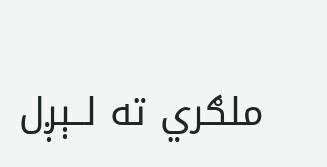ملګري ته لــېږل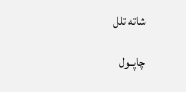شاته تلل

چاپــول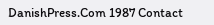DanishPress.Com 1987 Contact